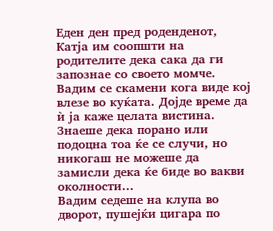Еден ден пред роденденот, Катја им соопшти на родителите дека сака да ги запознае со своето момче. Вадим се скамени кога виде кој влезе во куќата. Дојде време да ѝ ја каже целата вистина. Знаеше дека порано или подоцна тоа ќе се случи, но никогаш не можеше да замисли дека ќе биде во вакви околности…
Вадим седеше на клупа во дворот, пушејќи цигара по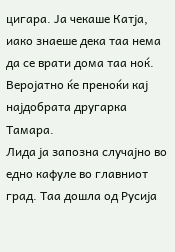цигара. Ја чекаше Катја, иако знаеше дека таа нема да се врати дома таа ноќ. Веројатно ќе преноќи кај најдобрата другарка Тамара.
Лида ја запозна случајно во едно кафуле во главниот град. Таа дошла од Русија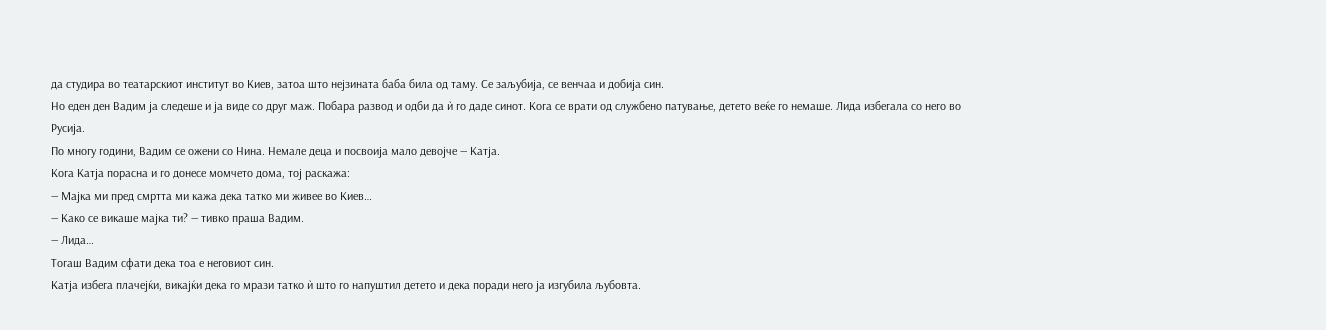да студира во театарскиот институт во Киев, затоа што нејзината баба била од таму. Се заљубија, се венчаа и добија син.
Но еден ден Вадим ја следеше и ја виде со друг маж. Побара развод и одби да ѝ го даде синот. Кога се врати од службено патување, детето веќе го немаше. Лида избегала со него во Русија.
По многу години, Вадим се ожени со Нина. Немале деца и посвоија мало девојче — Катја.
Кога Катја порасна и го донесе момчето дома, тој раскажа:
— Мајка ми пред смртта ми кажа дека татко ми живее во Киев…
— Како се викаше мајка ти? — тивко праша Вадим.
— Лида…
Тогаш Вадим сфати дека тоа е неговиот син.
Катја избега плачејќи, викајќи дека го мрази татко ѝ што го напуштил детето и дека поради него ја изгубила љубовта.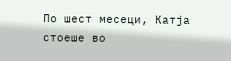По шест месеци, Катја стоеше во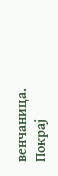венчаница. Покрај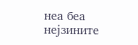неа беа нејзините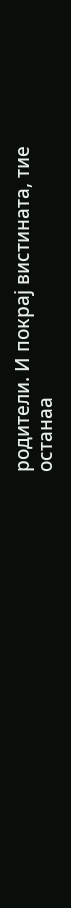родители. И покрај вистината, тие останаа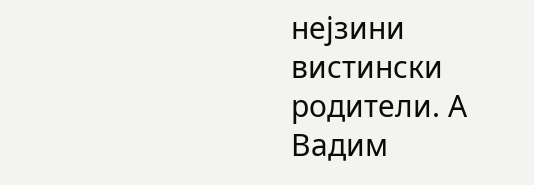нејзини вистински родители. А Вадим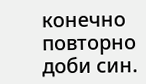конечно повторно доби син.